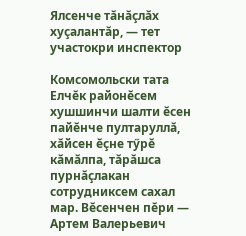Ялсенче тăнăçлăх хуçалантăр, — тет участокри инспектор

Комсомольски тата Елчĕк районĕсем хушшинчи шалти ĕсен пайĕнче пултаруллă, хăйсен ĕçне тӳрĕ кăмăлпа, тăрăшса пурнăçлакан сотрудниксем сахал мар. Вĕсенчен пĕри —  Артем Валерьевич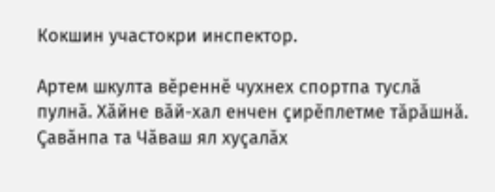Кокшин участокри инспектор.

Артем шкулта вĕреннĕ чухнех спортпа туслă пулнă. Хăйне вăй-хал енчен çирĕплетме тăрăшнă. Çавăнпа та Чăваш ял хуçалăх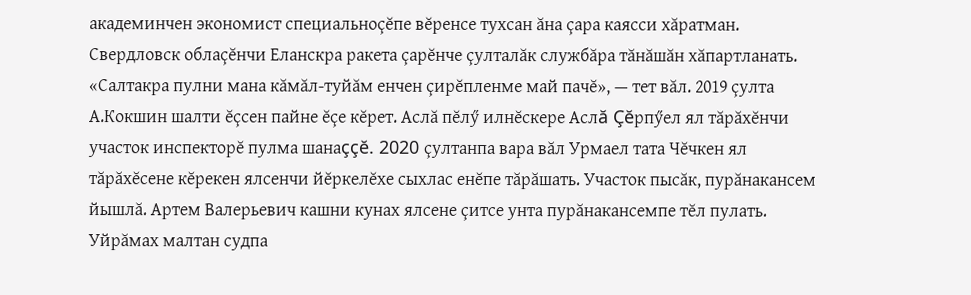академинчен экономист специальноçĕпе вĕренсе тухсан ăна çара каясси хăратман. Свердловск облаçĕнчи Еланскра ракета çарĕнче çулталăк службăра тăнăшăн хăпартланать. «Салтакра пулни мана кăмăл-туйăм енчен çирĕпленме май пачĕ», — тет вăл. 2019 çулта  А.Кокшин шалти ĕçсен пайне ĕçе кĕрет. Аслă пĕлӳ илнĕскере Аслă Çĕрпӳел ял тăрăхĕнчи участок инспекторĕ пулма шанаççĕ. 2020 çултанпа вара вăл Урмаел тата Чĕчкен ял тăрăхĕсене кĕрекен ялсенчи йĕркелĕхе сыхлас енĕпе тăрăшать. Участок пысăк, пурăнакансем йышлă. Артем Валерьевич кашни кунах ялсене çитсе унта пурăнакансемпе тĕл пулать. Уйрăмах малтан судпа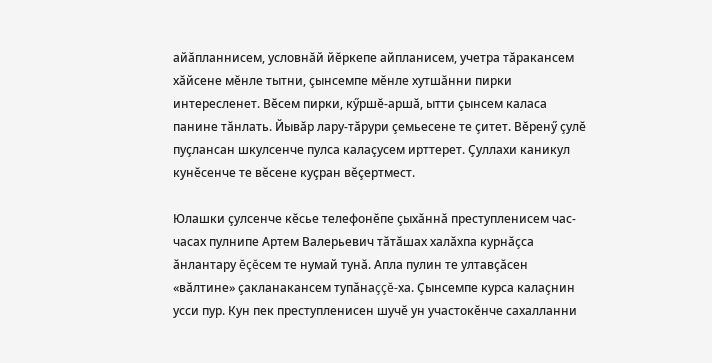айăпланнисем, условнăй йĕркепе айпланисем, учетра тăракансем хăйсене мĕнле тытни, çынсемпе мĕнле хутшăнни пирки интересленет. Вĕсем пирки, кӳршĕ-аршă, ытти çынсем каласа панине тăнлать. Йывăр лару-тăрури çемьесене те çитет. Вĕренӳ çулĕ пуçлансан шкулсенче пулса калаçусем ирттерет. Çуллахи каникул кунĕсенче те вĕсене куçран вĕçертмест.

Юлашки çулсенче кĕсье телефонĕпе çыхăннă преступленисем час-часах пулнипе Артем Валерьевич тăтăшах халăхпа курнăçса ăнлантару ĕçĕсем те нумай тунă. Апла пулин те ултавçăсен «вăлтине» çакланакансем тупăнаççĕ-ха. Çынсемпе курса калаçнин усси пур. Кун пек преступленисен шучĕ ун участокĕнче сахалланни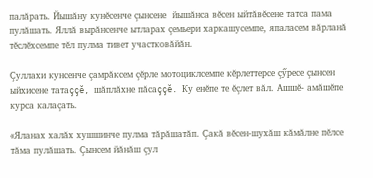палăрать. Йышăну кунĕсенче çынсене  йышăнса вĕсен ыйтăвĕсене татса пама пулăшать. Яллă вырăнсенче ытларах çемьери харкашусемпе, япаласем вăрланă тĕслĕхсемпе тĕл пулма тивет участковăйăн.

Çуллахи кунсенче çамрăксем çĕрле мотоциклсемпе кĕрлеттерсе çӳресе çынсен ыйхисене татаççĕ, шăплăхне пăсаççĕ. Ку енĕпе те ĕçлет вăл. Ашшĕ- амăшĕпе курса калаçать.

«Яланах халăх хушшинче пулма тăрăшатăп. Çакă вĕсен-шухăш кăмăлне пĕлсе тăма пулăшать. Çынсем йăнăш çул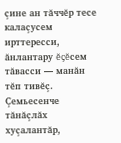çине ан тăччĕр тесе калаçусем ирттересси, ăнлантару ĕçĕсем тăвасси — манăн тĕп тивĕç. Çемьесенче тăнăçлăх хуçалантăр,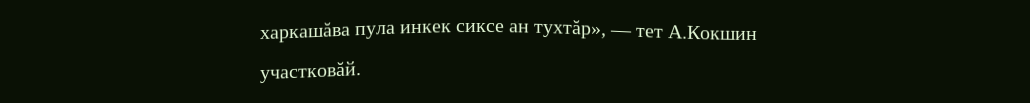харкашăва пула инкек сиксе ан тухтăр», — тет А.Кокшин участковăй.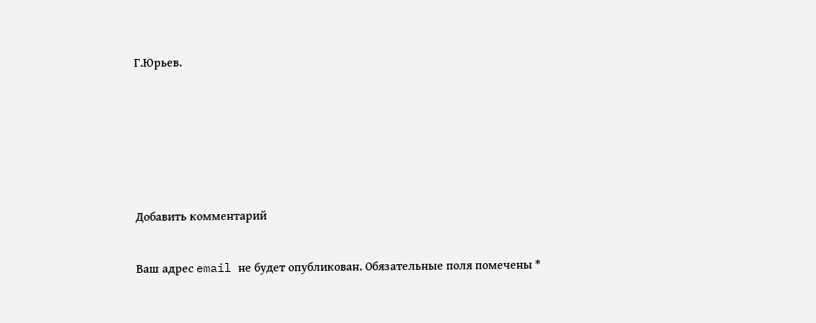Г.Юрьев.





Добавить комментарий

Ваш адрес email не будет опубликован. Обязательные поля помечены *